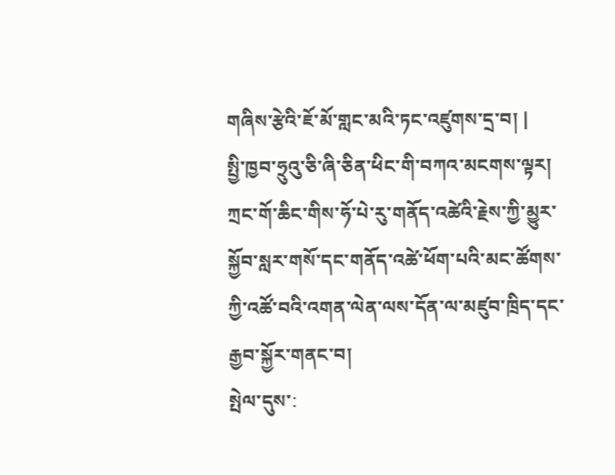གཞིས་རྩེའི་ཇོ་མོ་གླང་མའི་ཏང་འཛུགས་དྲ་བ། |
སྤྱི་ཁྱབ་ཧྲུའུ་ཅི་ཞི་ཅིན་ཕིང་གི་བཀའ་མངགས་ལྟར། ཀྲང་གོ་ཆིང་གིས་ཧོ་པེ་རུ་གནོད་འཚེའི་རྗེས་ཀྱི་མྱུར་སྐྱོབ་སླར་གསོ་དང་གནོད་འཚེ་ཕོག་པའི་མང་ཚོགས་ཀྱི་འཚོ་བའི་འགན་ལེན་ལས་དོན་ལ་མཛུབ་ཁྲིད་དང་རྒྱབ་སྐྱོར་གནང་བ།
སྤེལ་དུས་: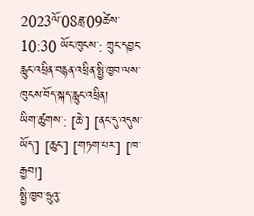2023ལོ་08ཟླ་09ཚེས་ 10:30 ཡོང་ཁུངས་: ཀྲུང་དབྱང་རླུང་འཕྲིན་བརྙན་འཕྲིན་སྤྱི་ཁྱབ་ལས་ཁུངས་བོད་སྐད་རླུང་འཕྲིན།
ཡིག་ཚུགས་: [ཆེ་] [ནང་དུ་འདུས་ཡོད་] [ཆུང་] [གཏག་པར་] [ཁ་རྒྱབ།]
སྤྱི་ཁྱབ་ཧྲུའུ་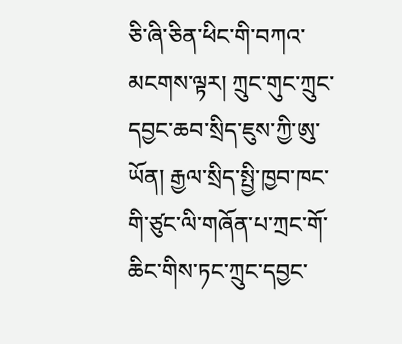ཅི་ཞི་ཅིན་ཕིང་གི་བཀའ་མངགས་ལྟར། ཀྲུང་གུང་ཀྲུང་དབྱང་ཆབ་སྲིད་ཇུས་ཀྱི་ཨུ་ཡོན། རྒྱལ་སྲིད་སྤྱི་ཁྱབ་ཁང་གི་ཙུང་ལི་གཞོན་པ་ཀྲང་གོ་ཆིང་གིས་ཏང་ཀྲུང་དབྱང་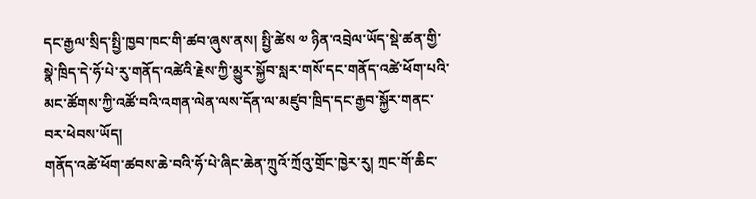དང་རྒྱལ་སྲིད་སྤྱི་ཁྱབ་ཁང་གི་ཚབ་ཞུས་ནས། སྤྱི་ཚེས ༧ ཉིན་འབྲེལ་ཡོད་སྡེ་ཚན་གྱི་སྣེ་ཁྲིད་དེ་ཧོ་པེ་རུ་གནོད་འཚེའི་རྗེས་ཀྱི་མྱུར་སྐྱོབ་སླར་གསོ་དང་གནོད་འཚེ་ཕོག་པའི་མང་ཚོགས་ཀྱི་འཚོ་བའི་འགན་ལེན་ལས་དོན་ལ་མཛུབ་ཁྲིད་དང་རྒྱབ་སྐྱོར་གནང་བར་ཕེབས་ཡོད།
གནོད་འཚེ་ཕོག་ཚབས་ཆེ་བའི་ཧོ་པེ་ཞིང་ཆེན་ཀྲུའོ་ཀྲོའུ་གྲོང་ཁྱེར་རུ། ཀྲང་གོ་ཆིང་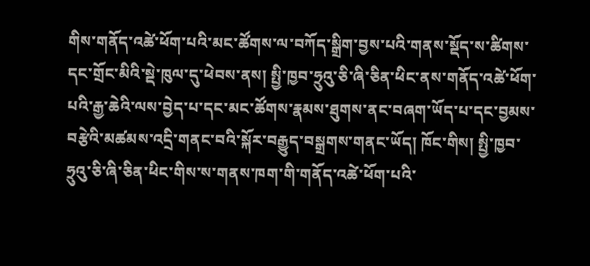གིས་གནོད་འཚེ་ཕོག་པའི་མང་ཚོགས་ལ་བཀོད་སྒྲིག་བྱས་པའི་གནས་སྡོད་ས་ཚིགས་དང་གྲོང་མིའི་སྡེ་ཁུལ་དུ་ཕེབས་ནས། སྤྱི་ཁྱབ་ཧྲུའུ་ཅི་ཞི་ཅིན་ཕིང་ནས་གནོད་འཚེ་ཕོག་པའི་རྒྱ་ཆེའི་ལས་བྱེད་པ་དང་མང་ཚོགས་རྣམས་ཐུགས་ནང་བཞག་ཡོད་པ་དང་བྱམས་བརྩེའི་མཚམས་འདྲི་གནང་བའི་སྐོར་བརྒྱུད་བསྒྲགས་གནང་ཡོད། ཁོང་གིས། སྤྱི་ཁྱབ་ཧྲུའུ་ཅི་ཞི་ཅིན་ཕིང་གིས་ས་གནས་ཁག་གི་གནོད་འཚེ་ཕོག་པའི་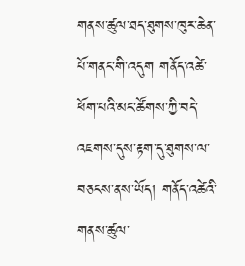གནས་ཚུལ་ཐད་ཐུགས་ཁུར་ཆེན་པོ་གནང་གི་འདུག གནོད་འཚེ་ཕོག་པའི་མང་ཚོགས་ཀྱི་བདེ་འཇགས་དུས་རྟག་དུ་ཐུགས་ལ་བཅངས་ནས་ཡོད། གནོད་འཚེའི་གནས་ཚུལ་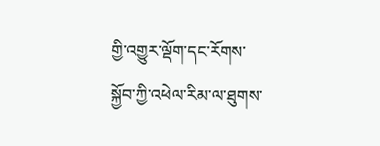གྱི་འགྱུར་ལྡོག་དང་རོགས་སྐྱོབ་ཀྱི་འཕེལ་རིམ་ལ་ཐུགས་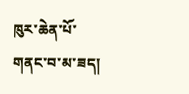ཁུར་ཆེན་པོ་གནང་བ་མ་ཟད།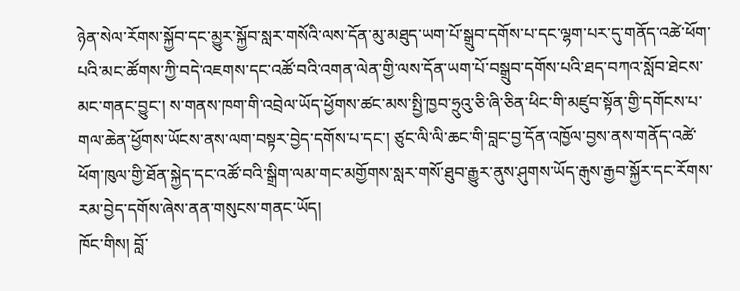ཉེན་སེལ་རོགས་སྐྱོབ་དང་མྱུར་སྐྱོབ་སླར་གསོའི་ལས་དོན་མུ་མཐུད་ཡག་པོ་སྒྲུབ་དགོས་པ་དང་ལྷག་པར་དུ་གནོད་འཚེ་ཕོག་པའི་མང་ཚོགས་ཀྱི་བདེ་འཇགས་དང་འཚོ་བའི་འགན་ལེན་གྱི་ལས་དོན་ཡག་པོ་བསྒྲུབ་དགོས་པའི་ཐད་བཀའ་སློབ་ཐེངས་མང་གནང་བྱུང་། ས་གནས་ཁག་གི་འབྲེལ་ཡོད་ཕྱོགས་ཚང་མས་སྤྱི་ཁྱབ་ཧྲུའུ་ཅི་ཞི་ཅིན་ཕིང་གི་མཛུབ་སྟོན་གྱི་དགོངས་པ་གལ་ཆེན་ཕྱོགས་ཡོངས་ནས་ལག་བསྟར་བྱེད་དགོས་པ་དང་། ཙུང་ལི་ལི་ཆང་གི་བླང་བྱ་དོན་འཁྱོལ་བྱས་ནས་གནོད་འཚེ་ཕོག་ཁུལ་གྱི་ཐོན་སྐྱེད་དང་འཚོ་བའི་སྒྲིག་ལམ་གང་མགྱོགས་སླར་གསོ་ཐུབ་རྒྱུར་ནུས་ཤུགས་ཡོད་རྒུས་རྒྱབ་སྐྱོར་དང་རོགས་རམ་བྱེད་དགོས་ཞེས་ནན་གསུངས་གནང་ཡོད།
ཁོང་གིས། བློ་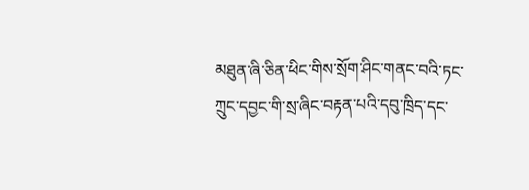མཐུན་ཞི་ཅིན་ཕིང་གིས་སྲོག་ཤིང་གནང་བའི་ཏང་ཀྲུང་དབྱང་གི་སྲ་ཞིང་བརྟན་པའི་དབུ་ཁྲིད་དང་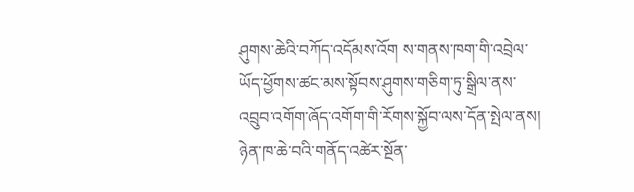ཤུགས་ཆེའི་བཀོད་འདོམས་འོག ས་གནས་ཁག་གི་འབྲེལ་ཡོད་ཕྱོགས་ཚང་མས་སྟོབས་ཤུགས་གཅིག་ཏུ་སྒྲིལ་ནས་འབྲུབ་འགོག་ཞོད་འགོག་གི་རོགས་སྐྱོབ་ལས་དོན་སྤེལ་ནས། ཉེན་ཁ་ཆེ་བའི་གནོད་འཚེར་སྔོན་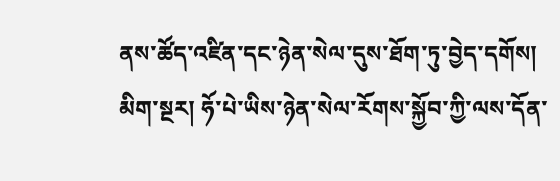ནས་ཚོད་འཛིན་དང་ཉེན་སེལ་དུས་ཐོག་ཏུ་བྱེད་དགོས། མིག་སྔར། ཧོ་པེ་ཡིས་ཉེན་སེལ་རོགས་སྐྱོབ་ཀྱི་ལས་དོན་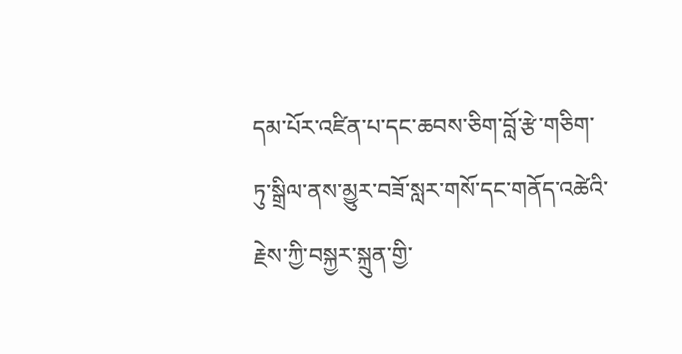དམ་པོར་འཛིན་པ་དང་ཆབས་ཅིག་བློ་རྩེ་གཅིག་ཏུ་སྒྲིལ་ནས་མྱུར་བཟོ་སླར་གསོ་དང་གནོད་འཚེའི་རྗེས་ཀྱི་བསྐྱར་སྐྲུན་གྱི་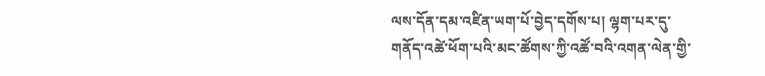ལས་དོན་དམ་འཛིན་ཡག་པོ་བྱེད་དགོས་པ། ལྷག་པར་དུ་གནོད་འཚེ་ཕོག་པའི་མང་ཚོགས་ཀྱི་འཚོ་བའི་འགན་ལེན་གྱི་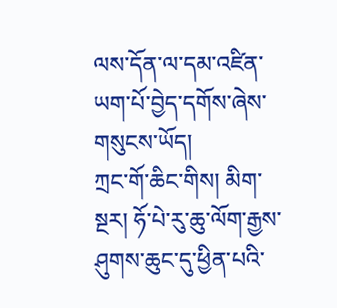ལས་དོན་ལ་དམ་འཛིན་ཡག་པོ་བྱེད་དགོས་ཞེས་གསུངས་ཡོད།
ཀྲང་གོ་ཆིང་གིས། མིག་སྔར། ཧོ་པེ་རུ་ཆུ་ལོག་རྒྱས་ཤུགས་ཆུང་དུ་ཕྱིན་པའི་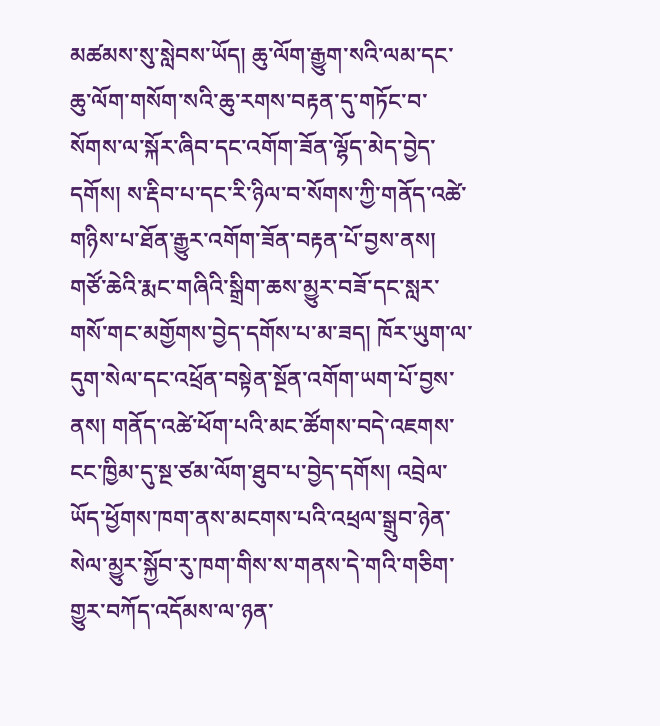མཚམས་སུ་སླེབས་ཡོད། ཆུ་ལོག་རྒྱུག་སའི་ལམ་དང་ཆུ་ལོག་གསོག་སའི་ཆུ་རགས་བརྟན་དུ་གཏོང་བ་སོགས་ལ་སྐོར་ཞིབ་དང་འགོག་ཟོན་ལྷོད་མེད་བྱེད་དགོས། ས་རྡིབ་པ་དང་རི་ཉིལ་བ་སོགས་ཀྱི་གནོད་འཚེ་གཉིས་པ་ཐོན་རྒྱུར་འགོག་ཟོན་བརྟན་པོ་བྱས་ནས། གཙོ་ཆེའི་རྨང་གཞིའི་སྒྲིག་ཆས་མྱུར་བཟོ་དང་སླར་གསོ་གང་མགྱོགས་བྱེད་དགོས་པ་མ་ཟད། ཁོར་ཡུག་ལ་དུག་སེལ་དང་འཕྲོན་བསྟེན་སྔོན་འགོག་ཡག་པོ་བྱས་ནས། གནོད་འཚེ་ཕོག་པའི་མང་ཚོགས་བདེ་འཇགས་ངང་ཁྱིམ་དུ་སྔ་ཙམ་ལོག་ཐུབ་པ་བྱེད་དགོས། འབྲེལ་ཡོད་ཕྱོགས་ཁག་ནས་མངགས་པའི་འཕྲལ་སྒྲུབ་ཉེན་སེལ་མྱུར་སྐྱོབ་རུ་ཁག་གིས་ས་གནས་དེ་གའི་གཅིག་གྱུར་བཀོད་འདོམས་ལ་ཉན་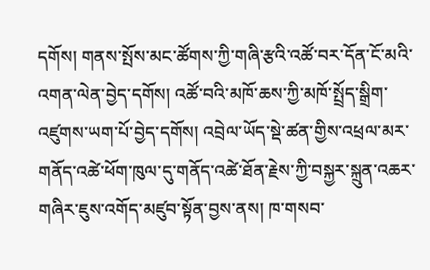དགོས། གནས་སྤོས་མང་ཚོགས་ཀྱི་གཞི་རྩའི་འཚོ་བར་དོན་ངོ་མའི་འགན་ལེན་བྱེད་དགོས། འཚོ་བའི་མཁོ་ཆས་ཀྱི་མཁོ་སྤྲོད་སྒྲིག་འཛུགས་ཡག་པོ་བྱེད་དགོས། འབྲེལ་ཡོད་སྡེ་ཚན་གྱིས་འཕྲལ་མར་གནོད་འཚེ་ཕོག་ཁུལ་དུ་གནོད་འཚེ་ཐོན་རྗེས་ཀྱི་བསྐྱར་སྐྲུན་འཆར་གཞིར་ཇུས་འགོད་མཛུབ་སྟོན་བྱས་ནས། ཁ་གསབ་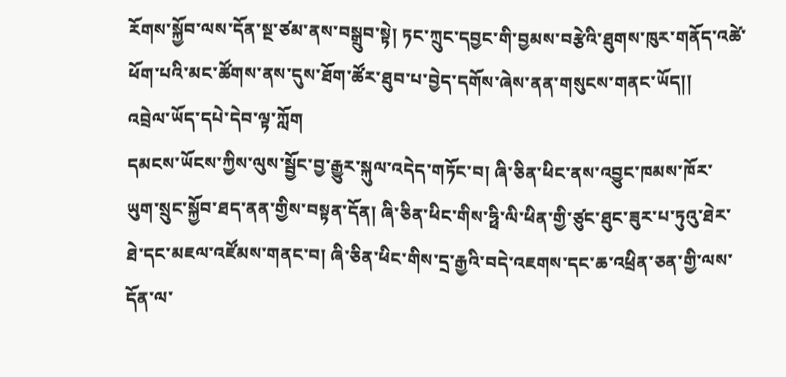རོགས་སྐྱོབ་ལས་དོན་སྔ་ཙམ་ནས་བསྒྲུབ་སྟེ། ཏང་ཀྲུང་དབྱང་གི་བྱམས་བརྩེའི་ཐུགས་ཁུར་གནོད་འཚེ་ཕོག་པའི་མང་ཚོགས་ནས་དུས་ཐོག་ཚོར་ཐུབ་པ་བྱེད་དགོས་ཞེས་ནན་གསུངས་གནང་ཡོད།།
འབྲེལ་ཡོད་དཔེ་དེབ་ལྟ་ཀློག
དམངས་ཡོངས་ཀྱིས་ལུས་སྦྱོང་བྱ་རྒྱུར་སྐུལ་འདེད་གཏོང་བ། ཞི་ཅིན་ཕིང་ནས་འབྱུང་ཁམས་ཁོར་ཡུག་སྲུང་སྐྱོབ་ཐད་ནན་གྱིས་བསྟན་དོན། ཞི་ཅིན་ཕིང་གིས་ཧྥི་ལི་ཕིན་གྱི་ཙུང་ཐུང་ཟུར་པ་ཏུའུ་ཐེར་ཐེ་དང་མཇལ་འཛོམས་གནང་བ། ཞི་ཅིན་ཕིང་གིས་དྲ་རྒྱའི་བདེ་འཇགས་དང་ཆ་འཕྲིན་ཅན་གྱི་ལས་དོན་ལ་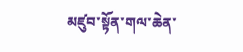མཛུབ་སྟོན་གལ་ཆེན་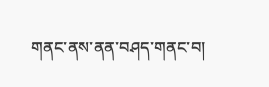གནང་ནས་ནན་བཤད་གནང་བ།